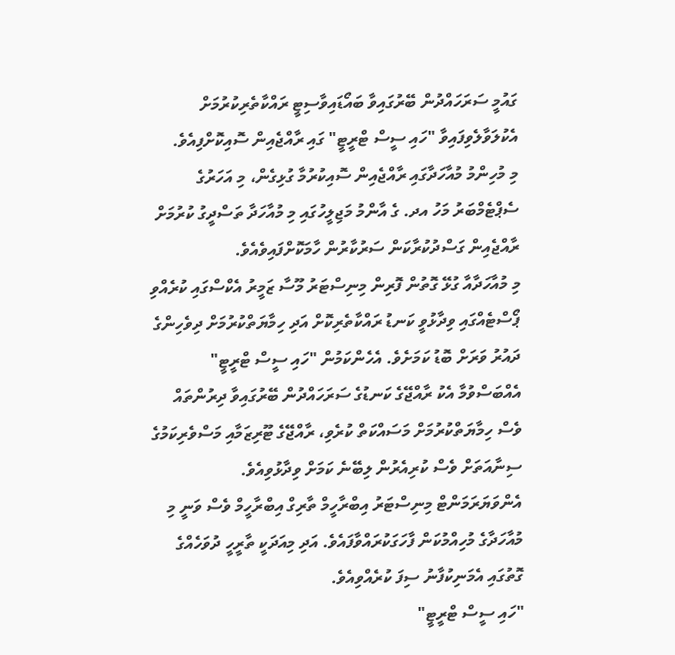ގައުމީ ސަރަހައްދުން ބޭރުގައިވާ ބައޯޑައިވާސިޓީ ރައްކާތެރިކުރުމަށް އެކުލަވާލެވިފައިވާ "ހައި ސީސް ޓްރީޓީ" ގައި ރާއްޖެއިން ސޮއިކޮށްފިއެވެ.
މި މުހިންމު މުއާހަދާގައި ރާއްޖެއިން ސޮއިކުރުމާ ގުޅިގެން، މި އަހަރުގެ ސެޕްޓެމްބަރު މަހު އދ. ގެ އާންމު މަޖިލީހުގައި މި މުއާހަދާ ތަސްދީގު ކުރުމަށް ރާއްޖެއިން ގަސްދުކުރާކަން ސަރުކާރުން ހާމަކޮށްފައިވެއެވެ.
މި މުއާހަދާއާ ގުޅޭ ގޮތުން ފޮރިން މިނިސްޓަރު މޫސާ ޒަމީރު އެކްސްގައި ކުރެއްވި ޕޯސްޓެއްގައި ވިދާޅުވީ ކަނޑު ރައްކާތެރިކޮށް އަދި ހިމާޔަތްކުރުމަށް ދިވެހިންގެ ދައުރު ވަރަށް ބޮޑު ކަމަށެވެ. އެހެންކަމުން "ހައި ސީސް ޓްރީޓީ" އެއްބަސްވުމާ އެކު ރާއްޖޭގެ ކަނޑުގެ ސަރަހައްދުން ބޭރުގައިވާ ދިރުންތައް ވެސް ހިމާޔަތްކުރުމަށް މަސައްކަތް ކުރެވި، ރާއްޖޭގެ ޓޫރިޒަމާއި މަސްވެރިކަމުގެ ސިނާއަތަށް ވެސް ކުރިއެރުން ލިބޭނެ ކަމަށް ވިދާޅުވިއެވެ.
އެންވަޔަރަމަންޓް މިނިސްޓަރު އިބްރާހީމް ތާރިގް އިބްރާހީމް ވެސް ވަނީ މި މުއާހަދާގެ މުހިއްމުކަން ފާހަގަކުރައްވާފައެވެ. އަދި މިއަދަކީ ތާރީހީ ދުވަހެއްގެ ގޮތުގައި އެމަނިކުފާނު ސިފަ ކުރެއްވިއެވެ.
"ހައި ސީސް ޓްރީޓީ"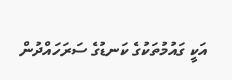އަކީ ގައުމުތަކުގެ ކަނޑުގެ ސަރަހައްދުން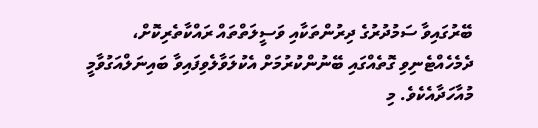ބޭރުގައިވާ ސަމުދުރުގެ ދިރުންތަކާއި ވަސީލަތްތައް ރައްކާތެރިކޮށް، ދެމެހެއްޓެނިވި ގޮތެއްގައި ބޭނުންކުރުމަށް އެކުލަވާލެވިފައިވާ ބައިނަލްއަގުވާމީ މުއާހަދާއެކެވެ. މި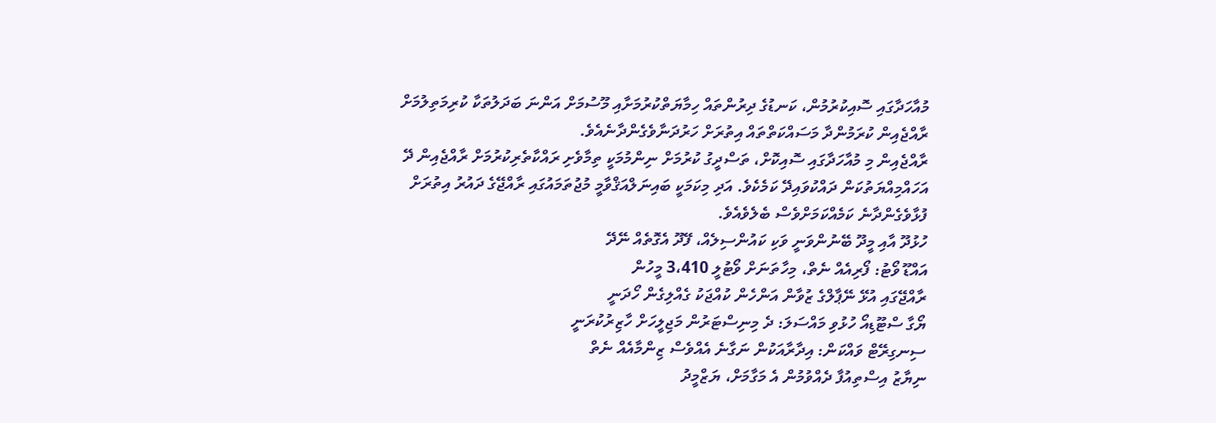މުއާހަދާގައި ސޮއިކުރުމުން، ކަނޑުގެ ދިރުންތައް ހިމާޔަތްކުރުމަށާއި މޫސުމަށް އަންނަ ބަދަލުތަކާ ކުރިމަތިލުމަށް ރާއްޖެއިން ކުރަމުންދާ މަސައްކަތްތައް އިތުރަށް ހަރުދަނާވެގެންދާނެއެވެ.
ރާއްޖެއިން މި މުއާހަދާގައި ސޮއިކޮށް، ތަސްދީގު ކުރުމަށް ނިންމުމަކީ ތިމާވެށި ރައްކާތެރިކުރުމަށް ރާއްޖެއިން ދޭ އަހައްމިއްޔަތުކަން ދައްކުވައިދޭ ކަމެކެވެ. އަދި މިކަމަކީ ބައިނަލްއަޤްވާމީ މުޖުތަމައުގައި ރާއްޖޭގެ ދައުރު އިތުރަށް ފުޅާވެގެންދާނެ ކަމެއްކަމަށްވެސް ބެލެވެއެވެ.
ހުޅުދޫ އާއި މީދޫ ބޭނުންވަނީ ވަކި ކައުންސިލެއް، ފޭދޫ އެގޮތެއް ނޭދޭ
އައްޑޫ ވޯޓު: ފޯރިއެއް ނެތް، މިހާތަނަށް ވޯޓުލީ 3،410 މީހުން
ރާއްޖޭގައި އުޅޭ ނޭޕާލްގެ ޒުވާން އަންހެން ކުއްޖަކު ގެއްލިގެން ހޯދަނީ
ޔޯގާ ސްޓޫޑިއޯ ހުޅުވި މައްސަލަ: ދެ މިނިސްޓަރުން މަޖިލީހަށް ހާޒިރުކުރަނީ
ސިނގިރޭޓް ވައްކަން: އިދާރާއަކުން ނަގާނެ އެއްވެސް ޒިންމާއެއް ނެތް
ނިޔާޒު އިސްތިއުފާ ދެއްވުމުން އެ މަގާމަށް، ޔަޒްމީދު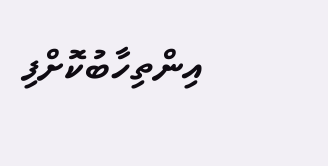އިންތިހާބުކޮށްފި